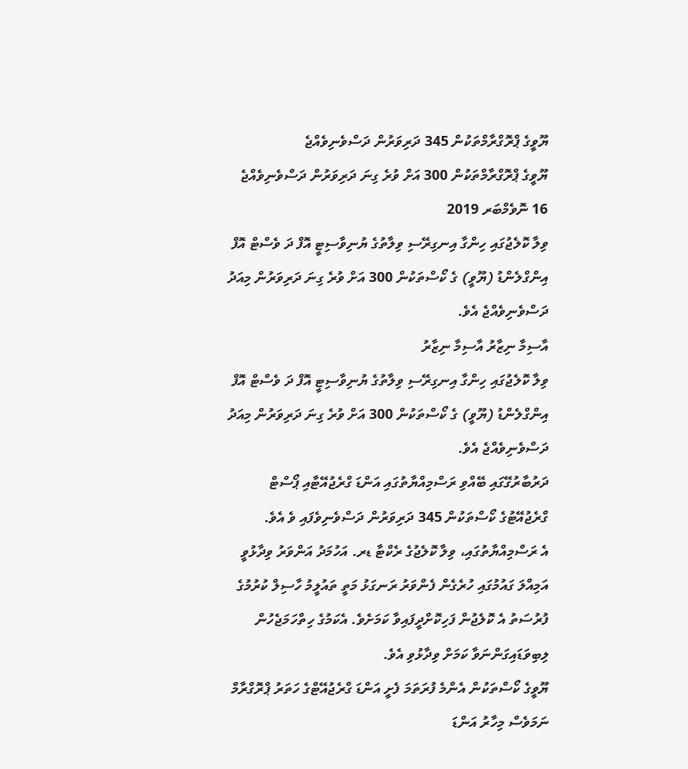ޔޫވީގެ ޕްރޮގްރާމްތަކުން 345 ދަރިވަރުން ދަސްވެނިވެއްޖެ
ޔޫވީގެ ޕްރޮގްރާމްތަކުން 300 އަށް ވުރެ ގިނަ ދަރިވަރުން ދަސްވެނިވެއްޖެ
16 ނޮވެމްބަރ 2019
ވިލާ ކޮލެޖުގައި ހިންގާ އިނގިރޭސި ވިލާތުގެ ޔުނިވާސިޓީ އޮފް ދަ ވެސްޓް އޮފް އިންގްލެންޑު (ޔޫވީ) ގެ ކޯސްތަކުން 300 އަށް ވުރެ ގިނަ ދަރިވަރުން މިއަދު ދަސްވެނިވެއްޖެ އެވެ.
އާސިމާ ނިޒާރު އާސިމާ ނިޒާރު
ވިލާ ކޮލެޖުގައި ހިންގާ އިނގިރޭސި ވިލާތުގެ ޔުނިވާސިޓީ އޮފް ދަ ވެސްޓް އޮފް އިންގްލެންޑު (ޔޫވީ) ގެ ކޯސްތަކުން 300 އަށް ވުރެ ގިނަ ދަރިވަރުން މިއަދު ދަސްވެނިވެއްޖެ އެވެ.
ދަރުބާރުގޭގައި ބޭއްވި ރަސްމިއްޔާތުގައި އަންޑަ ގްރެޖުއޭޓާއި ޕޯސްޓް ގްރެޖުއޭޓުގެ ކޯސްތަކުން 345 ދަރިވަރުން ދަސްވެނިވެފައި ވެ އެވެ.
އެ ރަސްމިއްޔާތުގައި، ވިލާ ކޮލެޖުގެ ރެކްޓާ ޑރ. އަހުމަދު އަންވަރު ވިދާޅުވީ އަމިއްލަ ގައުމުގައި ހުރެގެން ފެންވަރު ރަނގަޅު މަތީ ތައުލީމު ހާސިލް ކުރުމުގެ ފުރުސަތު އެ ކޮލެޖުން ފަހިކޮށްދީފައިވާ ކަމަށެވެ. އެކަމުގެ ހިތްހަމަޖެހުން ލިބިވަޑައިގަންނަވާ ކަމަށް ވިދާޅުވި އެވެ.
ޔޫވީގެ ކޯސްތަކުން އެންމެ ފުރަތަމަ ފެށީ އަންޑަ ގްރެޖުއޭޓްގެ ހަތަރު ޕްރޮގްރާމް ނަމަވެސް މިހާރު އަންޑަ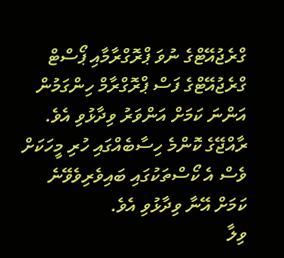ގްރެޖުއޭޓްގެ ނުވަ ޕްރޮގްރާމާއި ޕޯސްޓް ގްރެޖުއޭޓްގެ ފަސް ޕްރޮގްރާމް ހިންގަމުން އަންނަ ކަމަށް އަންވަރު ވިދާޅުވި އެވެ. ރާއްޖޭގެ ކޮންމެ ހިސާބެއްގައި ހުރި މީހަކަށް ވެސް އެ ކޯސްތަކުގައި ބައިވެރިވެވޭނެ ކަމަށް އޭނާ ވިދާޅުވި އެވެ.
ވިލާ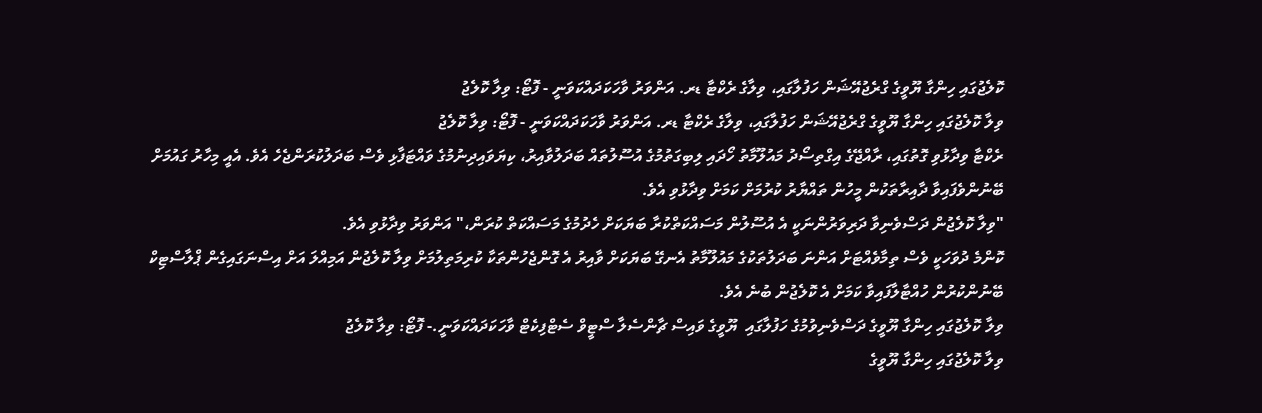ކޮލެޖުގައި ހިންގާ ޔޫވީގެ ގްރެޖުއޭޝަން ހަފުލާގައި، ވިލާގެ ރެކްޓާ ޑރ. އަންވަރު ވާހަކަދައްކަވަނީ - ފޮޓޯ: ވިލާ ކޮލެޖު
ވިލާ ކޮލެޖުގައި ހިންގާ ޔޫވީގެ ގްރެޖުއޭޝަން ހަފުލާގައި، ވިލާގެ ރެކްޓާ ޑރ. އަންވަރު ވާހަކަދައްކަވަނީ - ފޮޓޯ: ވިލާ ކޮލެޖު
ރެކްޓާ ވިދާޅުވި ގޮތުގައި، ރާއްޖޭގެ އިގްތިސޯދު މައުލޫމާތު ހޯދައި ލިބިގަތުމުގެ އުސޫލުތައް ބަދަލުވާއިރު، ކިޔަވައިދިނުމުގެ ވައްޓަފާޅި ވެސް ބަދަލުކުރަންޖެހެ އެވެ. އެއީ މިހާރު ގައުމަށް ބޭނުންވެފައިވާ ދާއިރާތަކުން މީހުން ތައްޔާރު ކުރުމަށް ކަމަށް ވިދާޅުވި އެވެ.
"ވިލާ ކޮލެޖުން ދަސްވެނިވާ ދަރިވަރުންނަކީ އެ އުސޫލުން މަސައްކަތްކުރާ ބަޔަކަށް ހެދުމުގެ މަސައްކަތް ކުރަން،" އަންވަރު ވިދާޅުވި އެވެ.
ކޮންމެ ދުވަހަކީ ވެސް ތިމާވެއްޓަށް އަންނަ ބަދަލުތަކުގެ މައުލޫމާތު އެނގޭ ބަޔަކަށް ވާއިރު އެ ގޮންޖެހުންތަކާ ކުރިމަތިލުމަށް ވިލާ ކޮލެޖުން އަމިއްލަ އަށް އިސްނަގައިގެން ޕްލާސްޓިކް ބޭނުންކުރުން ހުއްޓާލާފައިވާ ކަމަށް އެ ކޮލެޖުން ބުނެ އެވެ.
ވިލާ ކޮލެޖުގައި ހިންގާ ޔޫވީގެ ދަސްވެނިވުމުގެ ހަފުލާގައި  ޔޫވީގެ ވައިސް ޗާންސެލާ ސްޓީވް ސެޓްފިކެޓް ވާހަކަދައްކަވަނީ.- ފޮޓޯ: ވިލާ ކޮލެޖު
ވިލާ ކޮލެޖުގައި ހިންގާ ޔޫވީގެ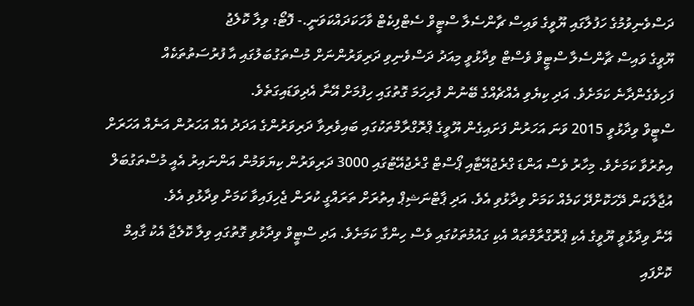ދަސްވެނިވުމުގެ ހަފުލާގައި ޔޫވީގެ ވައިސް ޗާންސެލާ ސްޓީވް ސެޓްފިކެޓް ވާހަކަދައްކަވަނީ.- ފޮޓޯ: ވިލާ ކޮލެޖު
ޔޫވީގެ ވައިސް ޗާންސެލާ ސްޓީވް ވެސްޓް ވިދާޅުވީ މިއަދު ދަސްވެނިވި ދަރިވަރުންނަށް މުސްތަގުބަލުގައި އާ ފުރުސަތުތަކެއް ފަހިވެގެންދާނެ ކަމަށެވެ. އަދި ކިޔެވި އެއްޗެއްގެ ބޭނުން ފުރިހަމަ ގޮތުގައި ހިފުމަށް އޭނާ އެދިވަޑައިގަތެވެ.
ސްޓީވް ވިދާޅުވީ 2015 ވަނަ އަހަރުން ފަށައިގެން ޔޫވީގެ ޕްރޮގްރާމްތަކުގައި ބައިވެރިވާ ދަރިވަރުންގެ އަދަދު އެއް އަހަރުން އަނެއް އަހަރަށް އިތުރުވާ ކަމަށެވެ. މިހާރު ވެސް އަންޑަ ގްރެޖުއޭޓާއި ޕޯސްޓް ގްރެޖުއޭޓުގައި 3000 ދަރިވަރުން ކިޔަވަމުން އަންނައިރު އެއީ މުސްތަގުބަލް އުޖާލާކަން ދޭހަކޮށްދޭ ކަމެއް ކަމަށް ވިދާޅުވި އެވެ. އަދި ޕާޓްނަޝިޕް އިތުރަށް ތަރައްގީ ކުރަން ޖެހިފައިވާ ކަމަށް ވިދާޅުވި އެވެ.
އޭނާ ވިދާޅުވީ ޔޫވީގެ އެކި ޕްރޮގްރާމްތައް އެކި ގައުމުތަކުގައި ވެސް ހިންގާ ކަމަށެވެ. އަދި ސްޓީވް ވިދާޅުވި ގޮތުގައި ވިލާ ކޮލެޖާ އެކު ގާއިމް ކޮށްފައި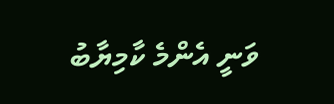ވަނީ އެންމެ ކާމިޔާބު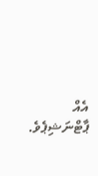އެއް ޕާޓްނަޝިޕެވެ.